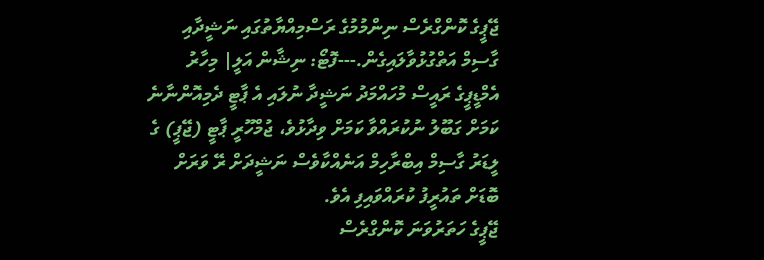ޖޭޕީގެ ކޮންގްރެސް ނިންމުމުގެ ރަސްމިއްޔާތުގައި ނަޝީދާއި ގާސިމް އަތްގުޅުވާލައިގެން.---ފޮޓޯ: ނިޝާން އަލީ| މިހާރު
އެމްޑީޕީގެ ރައީސް މުހައްމަދު ނަޝީދާ ނުލައި އެ ޕާޓީ ދެމިއޮންނާނެ ކަމަށް ގަބޫލު ނުކުރައްވާ ކަމަށް ވިދާޅުވެ، ޖުމްހޫރީ ޕާޓީ (ޖޭޕީ) ގެ ލީޑަރު ގާސިމް އިބްރާހިމް އަނެއްކާވެސް ނަޝީދަށް ރޭ ވަރަށް ބޮޑަށް ތައުރީފު ކުރައްވައިފި އެވެ.
ޖޭޕީގެ ހަތަރުވަނަ ކޮންގްރެސް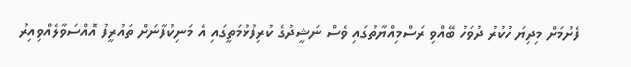ފެށުމަށް މިދިޔަ ހުކުރު ދުވަހު ބޭއްވި ރަސްމިއްޔާތުގައި ވެސް ނަޝީދުގެ ކުރިފުޅުމަތީގައި އެ މަނިކުފާނަށް ތައުރީފު އޮއްސަވާލެއްވިއިރު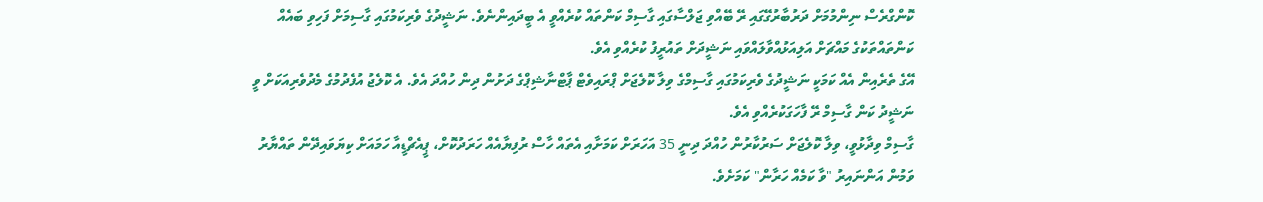ކޮންގްރެސް ނިންމުމަށް ދަރުބާރުގޭގައި ރޭ ބޭއްވި ޖަލްސާގައި ގާސިމް ކަންތައް ކުރެއްވީ އެ ބީދައިންނެވެ. ނަޝީދުގެ ވެރިކަމުގައި ގާސިމަށް ފަހިވި ބައެއް ކަންތައްތަކުގެ މައްޗަށް އަލިއަޅުއްވާލައްވައި ނަޝީދަށް ތައުރީފު ކުރެއްވި އެވެ.
އޭގެ ތެރެއިން އެއް ކަމަކީ ނަޝީދުގެ ވެރިކަމުގައި ގާސިމްގެ ވިލާ ކޮލެޖަށް ޕްރައިވެޓް ޕާޓްނާޝިޕްގެ ދަށުން ދިން ހުއްދަ އެވެ. އެ ކޮލެޖު އުފެދުމުގެ މެދުވެރިއަކަށް ވީ ނަޝީދު ކަން ގާސިމް ރޭ ފާހަގަކުރެއްވި އެވެ.
ގާސިމް ވިދާޅުވީ، ވިލާ ކޮލެޖަށް ސަރުކާރުން ހުއްދަ ދިނީ 35 އަހަރަށް ކަމަށާއި އެތައް ހާސް ރުފިޔާއެއް ހަރަދުކޮށް، ޕީއެޗްޑީއާ ހަމައަށް ކިޔަވައިދޭން ތައްޔާރު ވަމުން އަންނައިރު "ވާ ކަމެއް ހަރާން" ކަމަށެވެ.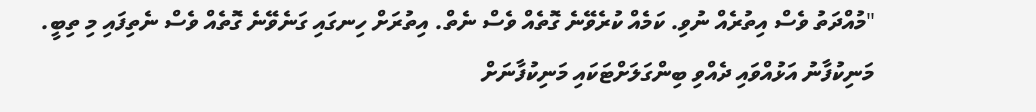"މުއްދަތު ވެސް އިތުރެއް ނުވި. ކަމެއް ކުރެވޭނެ ގޮތެއް ވެސް ނެތް. އިތުރަށް ހިނގައި ގަނެވޭނެ ގޮތެއް ވެސް ނެތިފައި މި ތިބީ. މަނިކުފާނު އަޅުއްވައި ދެއްވި ބިންގަލަށްޓަކައި މަނިކުފާނަށް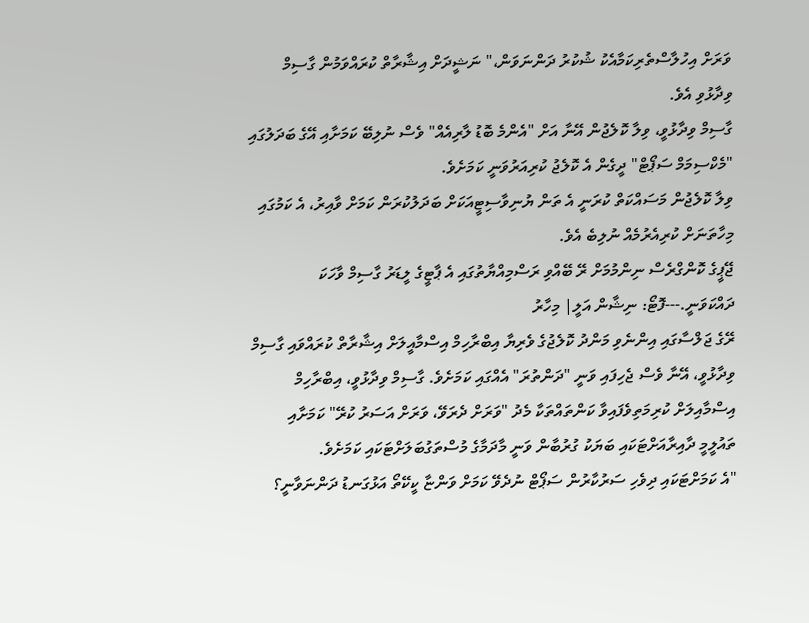ވަރަށް އިހުލާސްތެރިކަމާއެކު ޝުކުރު ދަންނަވަން،" ނަޝީދަށް އިޝާރާތް ކުރައްވަމުން ގާސިމް ވިދާޅުވި އެވެ.
ގާސިމް ވިދާޅުވީ، ވިލާ ކޮލެޖުން އޭނާ އަށް "އެންމެ ބޮޑު ލާރިއެއް" ވެސް ނުލިބޭ ކަމަށާއި އޭގެ ބަދަލުގައި "މެކްސިމަމް ސަޕޯޓް" ދީގެން އެ ކޮލެޖު ކުރިއަރުވަނީ ކަމަށެވެ.
ވިލާ ކޮލެޖުން މަސައްކަތް ކުރަނީ އެ ތަން ޔުނިވާސިޓީއަކަށް ބަދަލުކުރަން ކަމަށް ވާއިރު، އެ ކަމުގައި މިހާތަނަށް ކުރިއެރުމެއް ނުލިބެ އެވެ.
ޖޭޕީގެ ކޮންގްރެސް ނިންމުމަށް ރޭ ބޭއްވި ރަސްމިއްޔާތުގައި އެ ޕާޓީގެ ލީޑަރު ގާސިމް ވާހަކަ ދައްކަވަނީ.---ފޮޓޯ: ނިޝާން އަލީ| މިހާރު
ރޭގެ ޖަލްސާގައި އިންނެވި މަންދު ކޮލެޖުގެ ވެރިޔާ އިބްރާހިމް އިސްމާއީލަށް އިޝާރާތް ކުރައްވައި ގާސިމް ވިދާޅުވީ، އޭނާ ވެސް ޖެހިފައި ވަނީ "ދަންތުރަ" އެއްގައި ކަމަށެވެ. ގާސިމް ވިދާޅުވީ، އިބްރާހިމް އިސްމާއިލަށް ކުރިމަތިވެފައިވާ ކަންތައްތަކާ މެދު "ވަރަށް ދެރަވޭ، ވަރަށް އަސަރު ކުރޭ" ކަމަށާއި ތައުލީމީ ދާއިރާއަށްޓަކައި ބަޔަކު ގުރުބާން ވަނީ މާދަމާގެ މުސްތަގުބަލަށްޓަކައި ކަމަށެވެ.
"އެ ކަމަށްޓަކައި ދިވެހި ސަރުކާރުން ސަޕޯޓް ނުދެވޭ ކަމަށް ވަންޏާ ކީކޭތޯ އަޅުގަނޑު ދަންނަވާނީ؟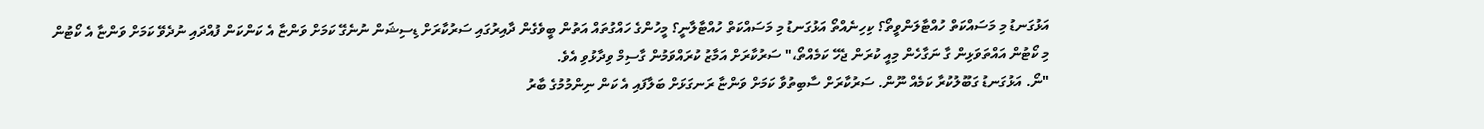އަޅުގަނޑު މި މަސައްކަތް ހުއްޓާލަންވީތޯ؟ ކިހިނެއްތޯ އަޅުގަނޑު މި މަސައްކަތް ހުއްޓާލާނީ؟ މީހުންގެ ހައްގުތައް އަތުން ބީވެގެން ދާއިރުގައި ސަރުކާރަށް ޑިސިޝަން ނުނެގޭ ކަމަށް ވަންޏާ އެ ކަންކަން ފުއްދައި ނުދެވޭ ކަމަށް ވަންޏާ އެ ކޯޓުން މި ކޯޓުން އައްތަވަޅިން ގާ ނަގާހެން މިއީ ކުރަން ޖެހޭ ކަމެއްތޯ،" ސަރުކާރަށް އަމާޒު ކުރައްވަމުން ގާސިމް ވިދާޅުވި އެވެ.
"ނޯ. އަޅުގަނޑު ގަބޫލުކުރާ ކަމެއް ނޫން. ސަރުކާރަށް ސާބިތުވާ ކަމަށް ވަންޏާ ރަނގަޅަށް ބަލާފައި އެ ކަން ނިންމުމުގެ ބާރު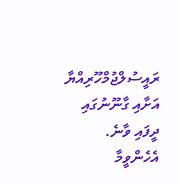ރައީސުލްޖުމްހޫރިއްޔާ އަށާއި ގާނޫނުގައި ދީފައި ވާނެ. އެހެންވީމާ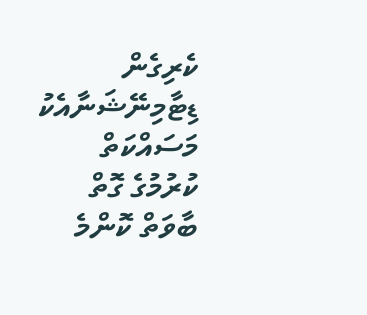ކެރިގެން ޑިޓާމިނޭޝަނާއެކު މަސައްކަތް ކުރުމުގެ ގޮތް ބާވަތް ކޮންމެ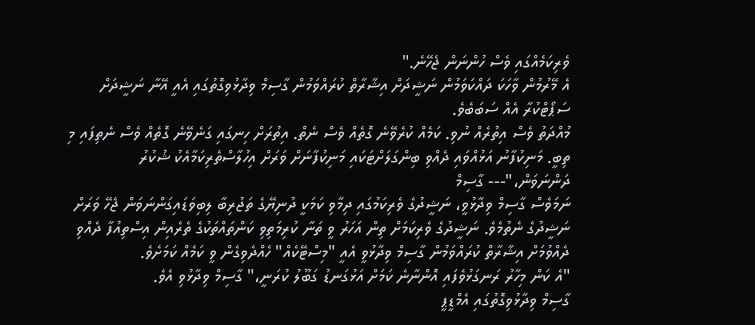ވެރިކަމެއްގައި ވެސް ހުންނަން ޖެހޭނެ."
އެ މޭރުމުން ވާހަކަ ދައްކަވަމުން ނަޝީދަށް އިޝާރާތް ކުރައްވަމުން ގާސިމް ވިދާޅުވިގޮތުގައި އެއީ އޭނާ ނަޝީދަށް ސަޕޯޓްކުރާ އެއް ސަބަބެވެ.
މުއްދަތު ވެސް އިތުރެއް ނުވި. ކަމެއް ކުރެވޭނެ ގޮތެއް ވެސް ނެތް. އިތުރަށް ހިނގައި ގަނެވޭނެ ގޮތެއް ވެސް ނެތިފައި މި ތިބީ. މަނިކުފާނު އަޅުއްވައި ދެއްވި ބިންގަލަށްޓަކައި މަނިކުފާނަށް ވަރަށް އިހުލާސްތެރިކަމާއެކު ޝުކުރު ދަންނަވަން،"--- ގާސިމް
ނަމަވެސް ގާސިމް ވިދާޅުވީ، ނަޝީދުގެ ވެރިކަމުގައި ދިމާވި ކަމަކީ ދުނިޔޭގެ ތަޖުރިބާ ލިބިވަޑައިގަންނަވަން ޖެހޭ ވަރަށް ނަޝީދުގެ ނެތުމެވެ. ނަޝީދުގެ ވެރިކަމަށް ތިން އަހަރު ވީ ތަނާ ކުރިމަތިވި ކަންތައްތަކުގެ ތެރެއިން އިސްތިއުފާ ދެއްވި ދެއްވުމަށް އިޝާރާތް ކުރައްވަމުން ގާސިމް ވިދާޅުވީ އެއީ "މިސްޓޭކެއް" ހެއްދެވިގެން ވީ ކަމެއް ކަމަށެވެ.
"އެ ކަން މިހާރު ރަނގަޅުވެފައި އޮންނާނެ ކަމަށް އަޅުގަނޑު ގަބޫލު ކުރަނީ،" ގާސިމް ވިދާޅުވި އެވެ.
ގާސިމް ވިދާޅުވިގޮތުގައި އެމްޑީޕީ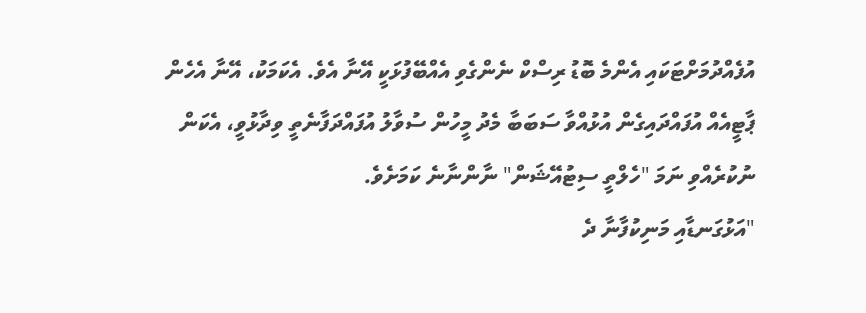އުފެއްދުމަށްޓަކައި އެންމެ ބޮޑު ރިސްކް ނެންގެވި އެއްބޭފުޅަކީ އޭނާ އެވެ. އެކަމަކު، އޭނާ އެހެން ޕާޓީއެއް އުފައްދައިގެން އުޅުއްވާ ސަބަބާ މެދު މީހުން ސުވާލު އުފައްދަފާނެތީ ވިދާޅުވީ، އެކަން ނުކުރެއްވި ނަމަ "ހެލްތީ ސިޓުއޭޝަން" ނާންނާނެ ކަމަށެވެ.
"އަޅުގަނޑާއި މަނިކުފާނާ ދެ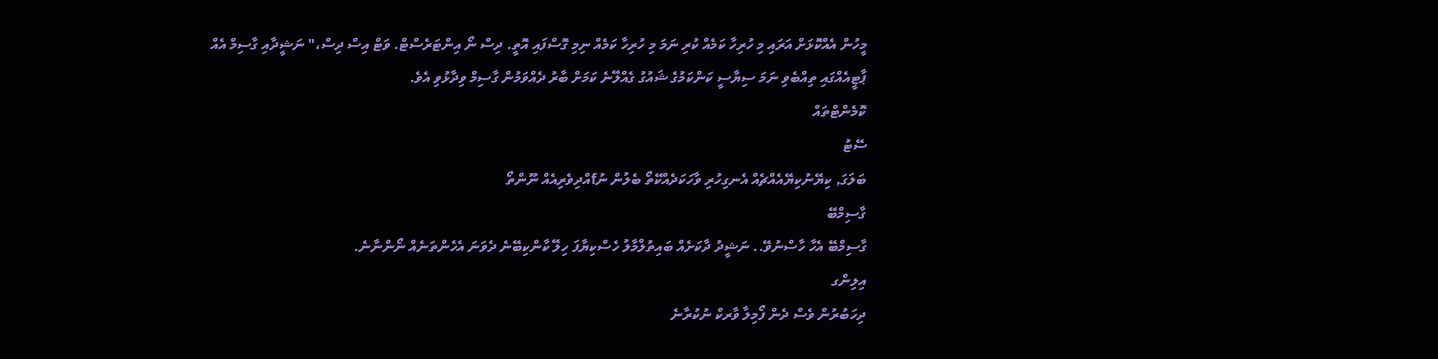މީހުން އެއްކޮޅަށް އަރައި މި ހުރިހާ ކަމެއް ކުރި ނަމަ މި ހުރިހާ ކަމެއް ނިމި ގޮސްފައި އޮތީ. ދިސް ނޯ އިންޓަރެސްޓް. ވަޓް އިސް ދިސް،" ނަޝީދާއި ގާސިމް އެއް ޕާޓީއެއްގައި ތިއްބެވި ނަމަ ސިޔާސީ ކަންކަމުގެ ޝައުގު ގެއްލޭނެ ކަމަށް ބާރު ދެއްވަމުން ގާސިމް ވިދާޅުވި އެވެ.
ކޮމެންޓްތައް
ސޭޓު
ބަލަގަ, ކިޔޭނުކިޔޭއެއްޗެއް އެނގިހުރި ވާހަކަދެއްކޭތޯ ބެލުން ނުfއްދިވެރިއެއް ނޫންތޯ
ގާސިމްބޭ
ގާސިމްބޭ އެހާ ހާސްނުވޭ.. ނަޝީދު ދާކަށެއް ބައިތުލްމާލު ހެސްކިޔާފަ ހިލޭ ކާންކިބޭނެ ދެވަނަ އެހެންތަނެއް ނޯންނާނެ.
އިލިންގ
ދިހަބުރުން ވެސް ދެން ފޯމިލާ ވާރކް ނުކުރާނެ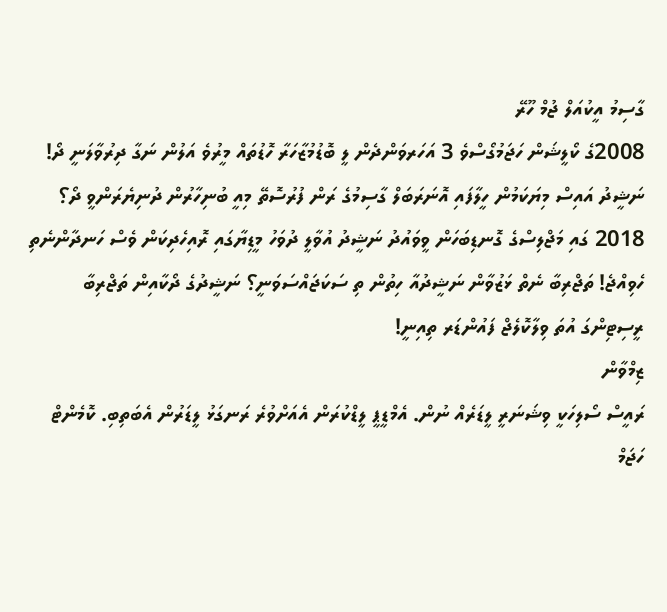ގާސިމު އީކުއަލް ޖުމް ހޫރޭ
2008ގެ ކޯލީޝަން ހަޖަމުގޯސްވެ 3 އަހަރވަންދެން ލީ ބޮޑުމުޒާހަރާ ހޮޑުތައް މީރުވެ އަލުން ނަގާ ދިރުވާލަނީ ދޯ! ނަޝީދު އައިސް މިޔަކަމުން ހީލާފައި އޮނަރަބަލް ގާސިމުގެ ރަން ފުރުސޮތޭ މިއީ ބުނިހާރުން ދުނިޔެރަންވީ ދޯ؟ 2018 ގައި މަޖްލިސްގެ ގޮނޑިބަހަން ވީވައުދު ނަޝީދު އުވާލީ ދުވަހު މީޑިޔާގައި ރޮއިހެދިކަން ވެސް ހަނދާންނެތި ހެވިއްޖެ! ތަޖްރިބާ ނެތް ޅަޒުވާން ނަޝީދުއާ ހިތުން ތި ސަކަޖައްސަވަނީ؟ ނަޝީދުގެ ދޯކާއިން ތަޖްރިބާ ރީސިޓިންގަ އުތަ ވިލާކޮލެޖް ފައުންޑަރ ތިއިނީ!
ޒިމްވާން
ރައީސް ސޯލިހަކީ ވިޝަނަރީ ލީޑަރެއް ނުން. އެމްޑީޕީ ލީޑްކުރަން އެއަށްވުރެ ރަނގަޅު ލީޑަރުން އެބަތިބި. ކޮމެންޓް ހަޖަމް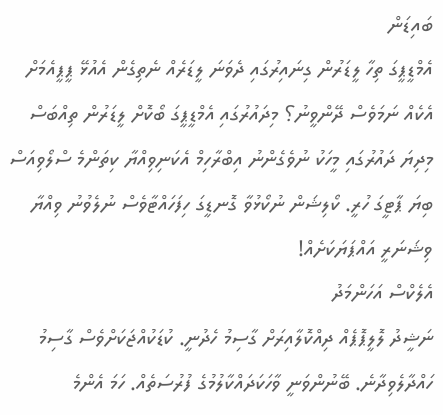ބައިޑަން
އެމްޑީޕީގަ ތިހާ ލީޑަރުން ގިނައިރުގައި ދެވަނަ ލީޑަރެއް ނެތިގެން އެއުޅޭ ޕީޕީއެމަށް އެކެއް ނަމަވެސް ދޭންވީނު؟ މިދައުރުގައި އެމްޑީޕީގަ ބޯކޮށް ލީޑަރުން ތިއްބަސް މިދިޔަ ދައުރުގައި މީހަކު ނުވެގެންނު އިބްރާހިމް އެކަނިވިއްޔާ ކިތަންމެ ސްލޯވިއަސް ބިޔަ ޕާޓީގަ ހުރީ. ކޯލިޝަން ނުކޯޅުވާ ގޮނޑީގަ ހިފަހައްޓާވެސް ނުލެވުނު ވިއްޔާ ވިޝަނަރީ އައްޕަޔަކަށެއް!
އެލެކްސް އަހަންމަދު
ނަޝީދު ލޮލީޕޮޕެއް ދިއްކޮލާއިރަށް ގާސިމު ހެދުނީ. ކުޑަކުއްޖަކަށްވެސް ގާސިމު ހައްދާލެވިދާނެ. ބޭނުންވަނީ ވާހަކަދައްކާލުމުގެ ފުރުސަތެއް. ހަމަ އެންމެ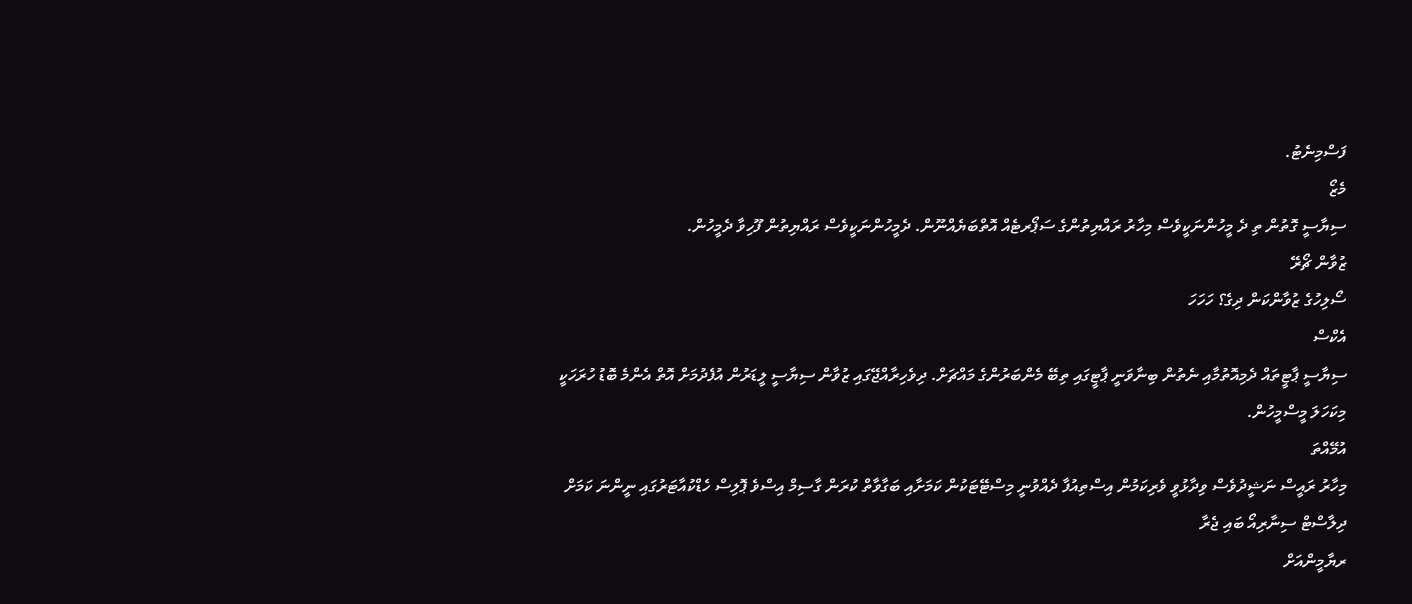ފަސްމިނެޓު.
މެޒޯ
ސިޔާސީ ގޮތުން ތި ދެ މީހުންނަކީވެސް މިހާރު ރައްޔިތުންގެ ސަޕޯރޓެއް އޮތްބަޔެއްނޫން. ދެމީހުންނަކީވެސް ރައްޔިތުން ފޫހިވާ ދެމީހުން.
ޒުވާން ޗޯރޭ
ސޯލިހުގެ ޒުވާންކަން ދިގެ؟ ހަހަހަ
އެކްސް
ސިޔާސީ ޕާޓީތައް ދެމިއޮތުމާއި ނެތުން ބިނާވަނީ ޕާޓީގައި ތިބޭ މެންބަރުންގެ މައްޗަށް. ދިވެހިރާއްޖޭގައި ޒުވާން ސިޔާސީ ލީޑަރުން އުފެދުމަށް އޮތް އެންމެ ބޮޑު ހުރަހަކީ މިކަހަލަ މީސްމީހުން.
އުމޭއްތަ
މިހާރު ރައީސް ނަޝީދުވެސް ވިދާޅުވީ ވެރިކަމުން އިސްތިއުފާ ދެއްވުނީ މިސްޓޭޓަކުން ކަމަށާއި ބަގާވާތް ކުރަން ގާސިމް އިސްވެ ޕޮލިސް ހެޑްކުއާޓަރުގައި ނީންނަ ކަމަށް
ދިލާސްޓް ސިނާރިއޯ ބައި ޖެރާ
ރޔާމީންއަށް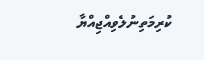ކުރިމަތިނުލެވިއްޖިއްޔާ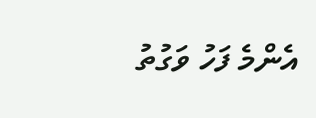އެންމެ ފަހު ވަގުތު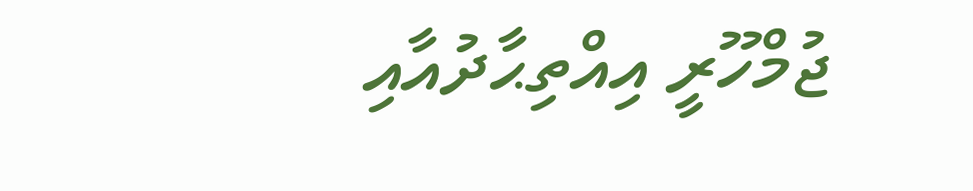ޖުމްހޫރީ އިއްތިޙާދުއާއި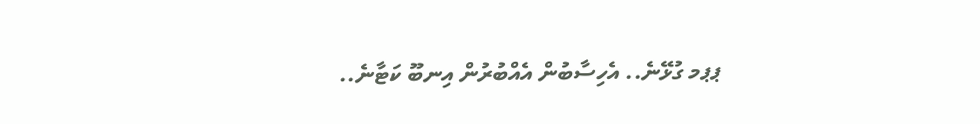ޕޕމ ގުޅޭނެ.. އެހިސާބުން އެއްބުރުން އިނބޫ ކަޓާނެ..